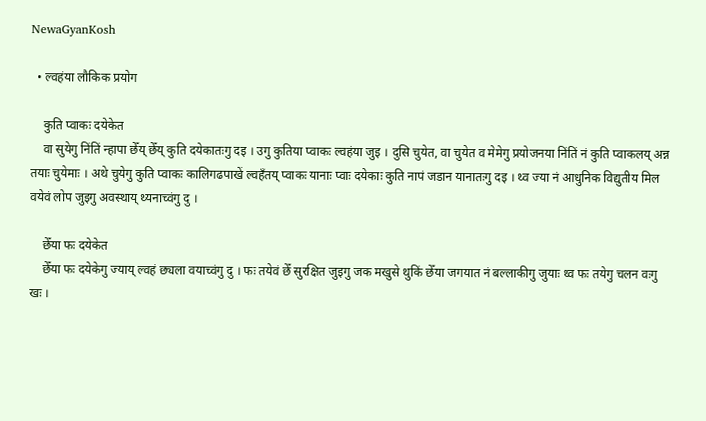NewaGyanKosh

  • ल्वहंया लौकिक प्रयोग

    कुति प्वाकः दयेकेत
    वा सुयेगु निंतिं न्हापा छेँय् छेँय् कुति दयेकातःगु दइ । उगु कुतिया प्वाकः ल्वहंया जुइ । दुसि चुयेत, वा चुयेत व मेमेगु प्रयोजनया निंतिं नं कुति प्वाकलय् अन्न तयाः चुयेमाः । अथे चुयेगु कुति प्वाकः कालिगढपाखें ल्वहँतय् प्वाकः यानाः प्वाः दयेकाः कुति नापं जडान यानातःगु दइ । थ्व ज्या नं आधुनिक विद्युतीय मिल वयेवं लोप जुइगु अवस्थाय् थ्यनाच्वंगु दु ।

    छेँया फः दयेकेत
    छेँया फः दयेकेगु ज्याय् ल्वहं छ्यला वयाच्वंगु दु । फः तयेवं छेँ सुरक्षित जुइगु जक मखुसे थुकिं छेँया जगयात नं बल्लाकीगु जुयाः थ्व फः तयेगु चलन वःगु खः ।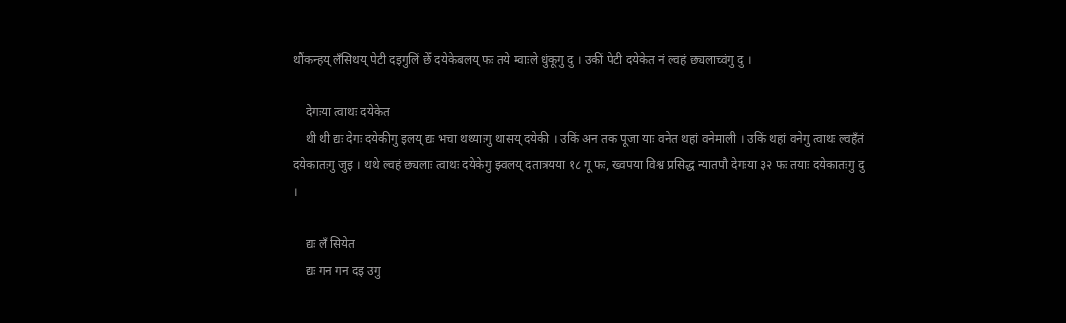थौंकन्हय् लँसिथय् पेटी दइगुलिं छेँ दयेकेबलय् फः तये म्वाःले धुंकूगु दु । उकीं पेटी दयेकेत नं ल्वहं छ्यलाच्वंगु दु ।

    देगःया त्वाथः दयेकेत
    थी थी द्यः देगः दयेकीगु इलय् द्यः भचा थथ्याःगु थासय् दयेकी । उकिं अन तक पूजा याः वनेत थहां वनेमाली । उकिं थहां वनेगु त्वाथः ल्वहँतं दयेकातःगु जुइ । थथे ल्वहं छ्यलाः त्वाथः दयेकेगु झ्वलय् दतात्रयया १८ गू फः, ख्वपया विश्व प्रसिद्ध न्यातपौ देगःया ३२ फः तयाः दयेकातःगु दु ।

    द्यः लँ सियेत
    द्यः गन गन दइ उगु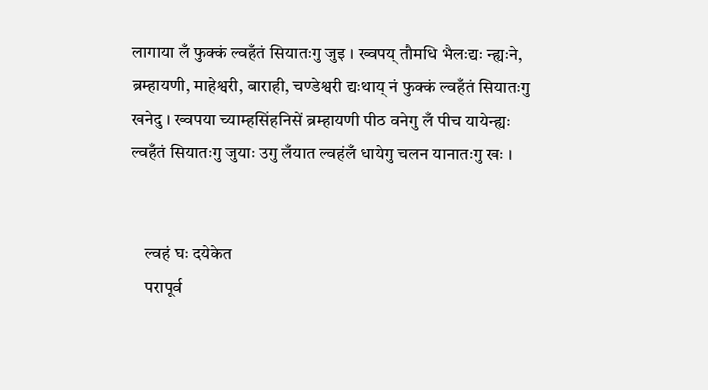लागाया लँ फुक्कं ल्वहँतं सियातःगु जुइ । ख्वपय् तौमधि भैलःद्यः न्ह्यःने, ब्रम्हायणी, माहेश्वरी, बाराही, चण्डेश्वरी द्यःथाय् नं फुक्कं ल्वहँतं सियातःगु खनेदु । ख्वपया च्याम्हसिंहनिसें ब्रम्हायणी पीठ वनेगु लँ पीच यायेन्ह्यः ल्वहँतं सियातःगु जुयाः उगु लँयात ल्वहंलँ धायेगु चलन यानातःगु खः ।


    ल्वहं घः दयेकेत
    परापूर्व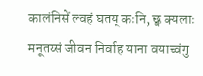कालंनिसें ल्वहं घतय् कःनि, छ्व क्यलाः मनूतय्सं जीवन निर्वाह याना वयाच्वंगु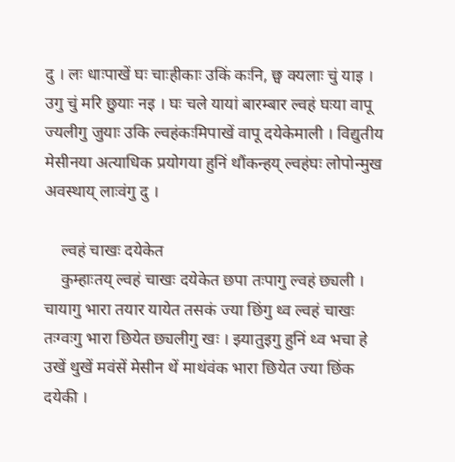दु । लः धाःपाखें घः चाःहीकाः उकिं कःनि, छ्व क्यलाः चुं याइ । उगु चुं मरि छुयाः नइ । घः चले यायां बारम्बार ल्वहं घःया वापू ज्यलीगु जुयाः उकि ल्वहंकःमिपाखें वापू दयेकेमाली । विद्युतीय मेसीनया अत्याधिक प्रयोगया हुनिं थौंकन्हय् ल्वहंघः लोपोन्मुख अवस्थाय् लाःवंगु दु ।

    ल्वहं चाखः दयेकेत
    कुम्हाःतय् ल्वहं चाखः दयेकेत छपा तःपागु ल्वहं छ्यली । चायागु भारा तयार यायेत तसकं ज्या छिंगु थ्व ल्वहं चाखः तःग्वःगु भारा छियेत छ्यलीगु खः । झ्यातुइगु हुनिं थ्व भचा हे उखें थुखें मवंसें मेसीन थें माथंवंक भारा छियेत ज्या छिंक दयेकी ।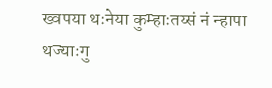ख्वपया थःनेया कुम्हाःतय्सं नं न्हापा थज्याःगु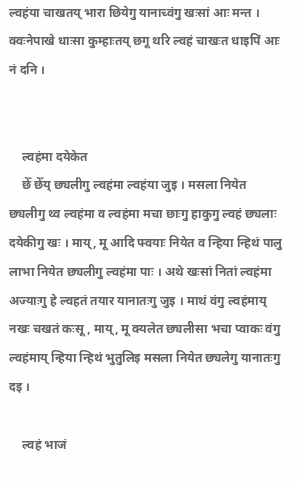ल्वहंया चाखतय् भारा छियेगु यानाच्वंगु खःसां आः मन्त । क्वःनेपाखे धाःसा कुम्हाःतय् छगू थरि ल्वहं चाखःत धाइपिं आः नं दनि ।


    ल्वहंमा दयेकेत
    छेँ छेँय् छ्यलीगु ल्वहंमा ल्वहंया जुइ । मसला नियेत छ्यलीगु थ्व ल्वहंमा व ल्वहंमा मचा छाःगु हाकुगु ल्वहं छ्यलाः दयेकीगु खः । माय्, मू आदि फ्वयाः नियेत व न्हिया न्हिथं पालु लाभा नियेत छ्यलीगु ल्वहंमा पाः । अथे खःसां नितां ल्वहंमा अज्याःगु हे ल्वहतं तयार यानातःगु जुइ । माथं वंगु ल्वहंमाय् नखः चखतं कःसू, माय्, मू क्यलेत छ्यलीसा भचा प्वाकः वंगु ल्वहंमाय् न्हिया न्हिथं भुतुलिइ मसला नियेत छ्यलेगु यानातःगु दइ ।

    ल्वहं भाजं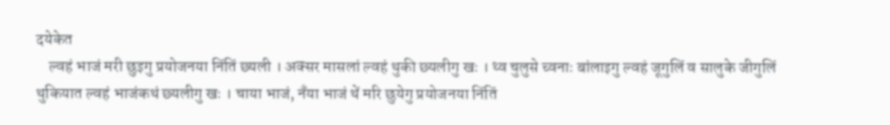दयेकेत
    ल्वहं भाजं मरी छुइगु प्रयोजनया निंतिं छ्यली । अक्सर मासलां ल्वहं थुकी छ्यलीगु खः । थ्व चुलुसे च्वनाः बांलाइगु ल्वहं जूगुलिं व सालुके जीगुलिं थुकियात ल्वहं भाजंकथं छ्यलीगु खः । चाया भाजं, नँया भाजं थें मरि छुयेगु प्रयोजनया निंतिं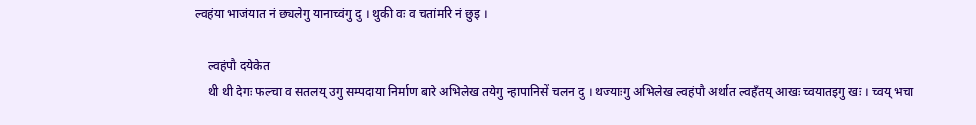ल्वहंया भाजंयात नं छ्यलेगु यानाच्वंगु दु । थुकी वः व चतांमरि नं छुइ ।

    ल्वहंपौ दयेकेत
    थी थी देगः फल्चा व सतलय् उगु सम्पदाया निर्माण बारे अभिलेख तयेगु न्हापानिसें चलन दु । थज्याःगु अभिलेख ल्वहंपौ अर्थात ल्वहँतय् आखः च्वयातइगु खः । च्वय् भचा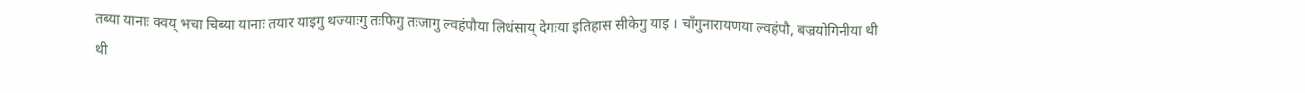तब्या यानाः क्वय् भचा चिब्या यानाः तयार याइगु थज्याःगु तःफिगु तःजागु ल्वहंपौया लिधंसाय् देगःया इतिहास सीकेगु याइ । चाँगुनारायणया ल्वहंपौ, बज्रयोगिनीया थी थी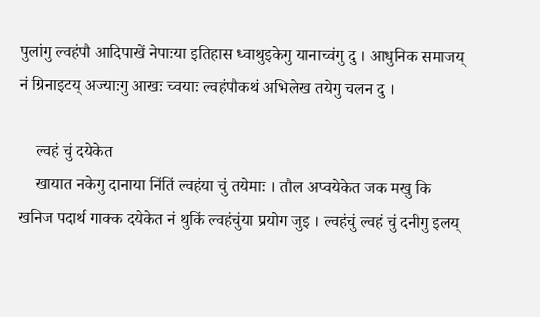पुलांगु ल्वहंपौ आदिपाखें नेपाःया इतिहास ध्वाथुइकेगु यानाच्वंगु दु । आधुनिक समाजय् नं ग्रिनाइटय् अज्याःगु आखः च्वयाः ल्वहंपौकथं अभिलेख तयेगु चलन दु ।

    ल्वहं चुं दयेकेत
    खायात नकेगु दानाया निंतिं ल्वहंया चुं तयेमाः । तौल अप्वयेकेत जक मखु कि खनिज पदार्थ गाक्क दयेकेत नं थुकिं ल्वहंचुंया प्रयोग जुइ । ल्वहंचुं ल्वहं चुं दनीगु इलय्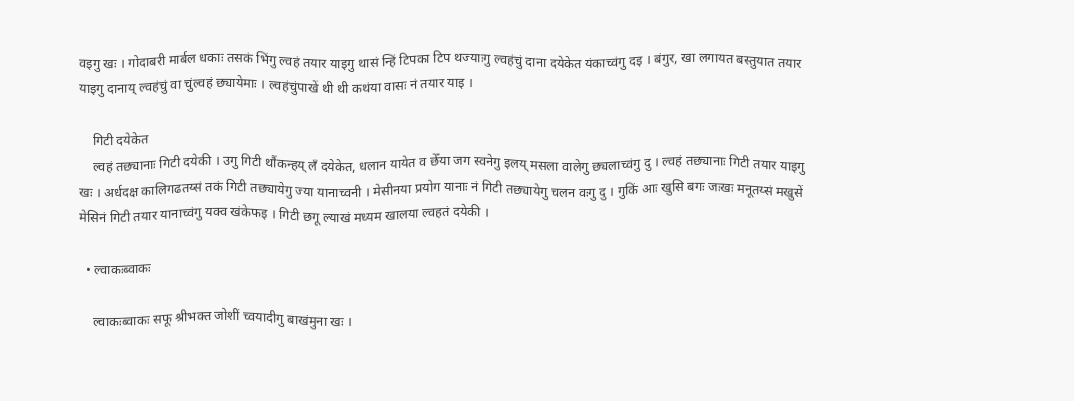वइगु खः । गोदाबरी मार्बल धकाः तसकं भिंगु ल्वहं तयार याइगु थासं न्हिं टिपका टिप थज्याःगु ल्वहंचुं दाना दयेकेत यंकाच्वंगु दइ । बंगुर, खा लगायत बस्तुयात तयार याइगु दानाय् ल्वहंचुं वा चुंल्वहं छ्यायेमाः । ल्वहंचुंपाखें थी थी कथंया वासः नं तयार याइ ।

    गिटी दयेकेत
    ल्वहं तछ्यानाः गिटी दयेकी । उगु गिटी थौंकन्हय् लँ दयेकेत, धलान यायेत व छेँया जग स्वनेगु इलय् मसला वालेगु छ्यलाच्वंगु दु । ल्वहं तछ्यानाः गिटी तयार याइगु खः । अर्धदक्ष कालिगढतय्सं तकं गिटी तछ्यायेगु ज्या यानाच्वनी । मेसीनया प्रयोग यानाः नं गिटी तछ्यायेगु चलन वःगु दु । गुकिं आः खुसि बगः जःखः मनूतय्सं मखुसें मेसिनं गिटी तयार यानाच्वंगु यक्व खंकेफइ । गिटी छगू ल्याखं मध्यम खालया ल्वहतं दयेकी ।

  • ल्वाकःब्वाकः

    ल्वाकःब्वाकः सफू श्रीभक्त जोशीं च्वयादीगु बाखंमुना खः ।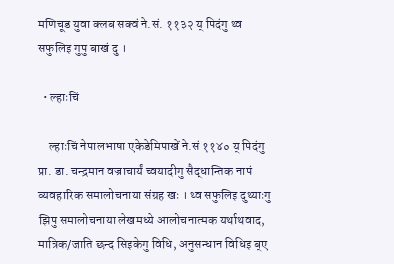मणिचूड युवा क्लब सक्वं ने.सं. ११३२ य् पिदंगु थ्व सफुलिइ गुपु बाखं दु ।

  • ल्हाःचिं

    ल्हाःचिं नेपालभाषा एकेडेमिपाखें ने.सं ११४० य् पिदंगु प्रा. डा. चन्द्रमान वज्राचार्यं च्वयादीगु सैद्धान्तिक नापं व्यवहारिक समालोचनाया संग्रह खः । थ्व सफुलिइ दुथ्याःगु झिपु समालोचनाया लेखमध्ये आलोचनात्मक यर्थाथवाद, मात्रिक/जाति छन्द सिइकेगु विधि, अनुसन्धान विधिइ ब्ए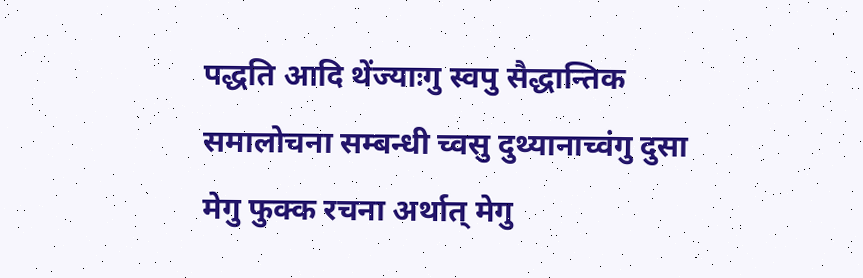पद्धति आदि थेंज्याःगु स्वपु सैद्धान्तिक समालोचना सम्बन्धी च्वसु दुथ्यानाच्वंगु दुसा मेगु फुक्क रचना अर्थात् मेगु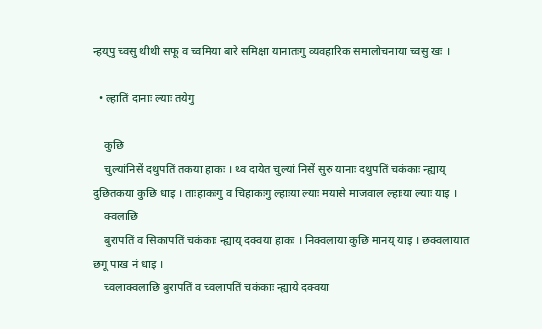न्हय्‌पु च्वसु थीथी सफू व च्वमिया बारे समिक्षा यानातःगु व्यवहारिक समालोचनाया च्वसु खः ।

  • ल्हातिं दानाः ल्याः तयेगु

    कुछि
    चुल्यांनिसें दथुपतिं तकया हाकः । थ्व दायेत चुल्यां निसें सुरु यानाः दथुपतिं चकंकाः न्ह्याय् दुछितकया कुछि धाइ । ताःहाकःगु व चिहाकःगु ल्हाःया ल्याः मयासे माजवाल ल्हाःया ल्याः याइ ।
    क्वलाछि
    बुरापतिं व सिकापतिं चकंकाः न्ह्याय् दक्वया हाकः । निक्वलाया कुछि मानय् याइ । छक्वलायात छगू पाख नं धाइ ।
    च्वलाक्वलाछि बुरापतिं व च्वलापतिं चकंकाः न्ह्याये दक्वया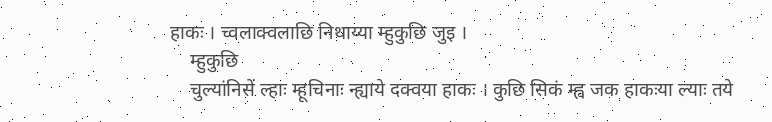हाकः । च्वलाक्वलाछि निथाय्या म्हुकुछि जुइ ।
    म्हुकुछि
    चुल्यांनिसें ल्हाः म्हूचिनाः न्ह्याये दक्वया हाकः । कुछि सिकं म्ह्व जक हाकःया ल्याः तये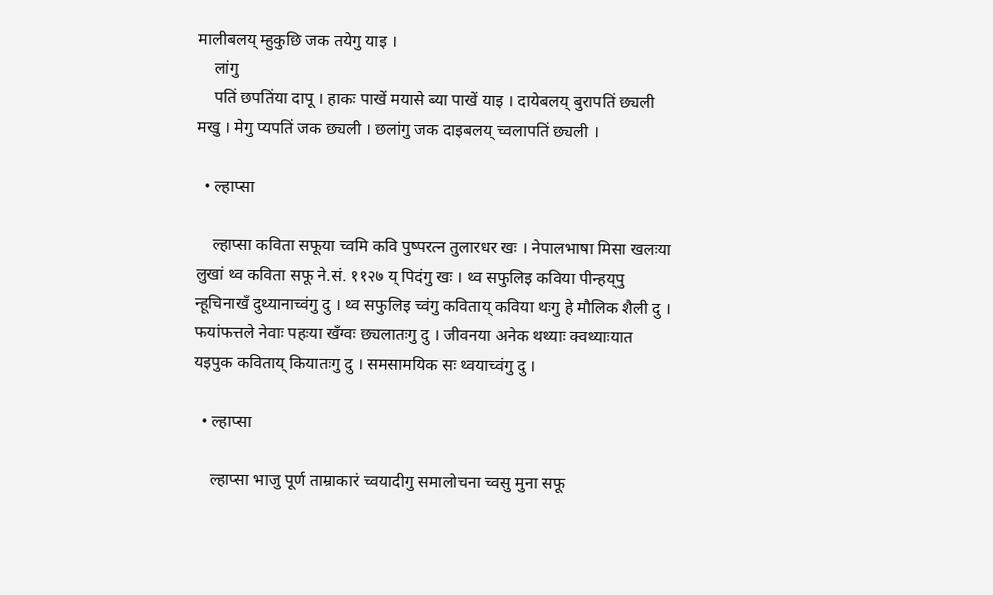मालीबलय् म्हुकुछि जक तयेगु याइ ।
    लांगु
    पतिं छपतिंया दापू । हाकः पाखें मयासे ब्या पाखें याइ । दायेबलय् बुरापतिं छ्यली मखु । मेगु प्यपतिं जक छ्यली । छलांगु जक दाइबलय् च्वलापतिं छ्यली ।

  • ल्हाप्सा

    ल्हाप्सा कविता सफूया च्वमि कवि पुष्परत्न तुलारधर खः । नेपालभाषा मिसा खलःया लुखां थ्व कविता सफू ने.सं. ११२७ य् पिदंगु खः । थ्व सफुलिइ कविया पीन्हय्‌पु न्हूचिनाखँ दुथ्यानाच्वंगु दु । थ्व सफुलिइ च्वंगु कविताय् कविया थःगु हे मौलिक शैली दु । फयांफत्तले नेवाः पहःया खँग्वः छ्यलातःगु दु । जीवनया अनेक थथ्याः क्वथ्याःयात यइपुक कविताय् कियातःगु दु । समसामयिक सः थ्वयाच्वंगु दु ।

  • ल्हाप्सा

    ल्हाप्सा भाजु पूर्ण ताम्राकारं च्वयादीगु समालोचना च्वसु मुना सफू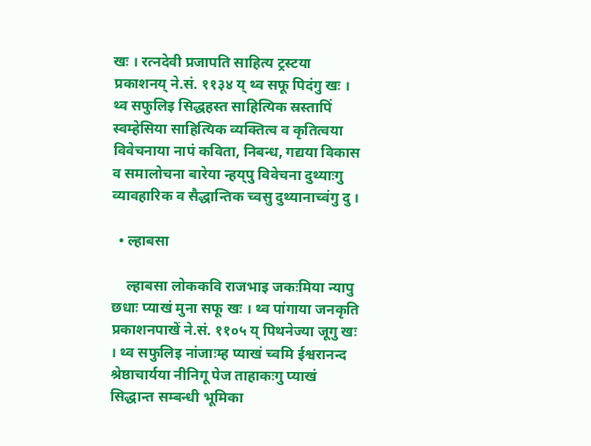खः । रत्नदेवी प्रजापति साहित्य ट्रस्टया प्रकाशनय् ने.सं. ११३४ य् थ्व सफू पिदंगु खः । थ्व सफुलिइ सिद्धहस्त साहित्यिक स्रस्तापिं स्वम्हेसिया साहित्यिक व्यक्तित्व व कृतित्वया विवेचनाया नापं कविता, निबन्ध, गद्यया विकास व समालोचना बारेया न्हय्‌पु विवेचना दुथ्याःगु व्यावहारिक व सैद्धान्तिक च्वसु दुथ्यानाच्वंगु दु ।

  • ल्हाबसा

    ल्हाबसा लोककवि राजभाइ जकःमिया न्यापु छधाः प्याखं मुना सफू खः । थ्व पांगाया जनकृति प्रकाशनपाखें ने.सं. ११०५ य् पिथनेज्या जूगु खः । थ्व सफुलिइ नांजाःम्ह प्याखं च्वमि ईश्वरानन्द श्रेष्ठाचार्यया नीनिगू पेज ताहाकःगु प्याखं सिद्धान्त सम्बन्धी भूमिका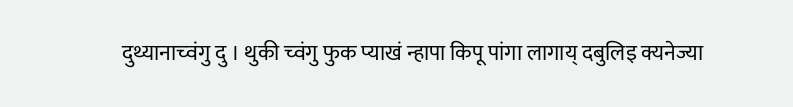दुथ्यानाच्वंगु दु । थुकी च्वंगु फुक प्याखं न्हापा किपू पांगा लागाय् दबुलिइ क्यनेज्या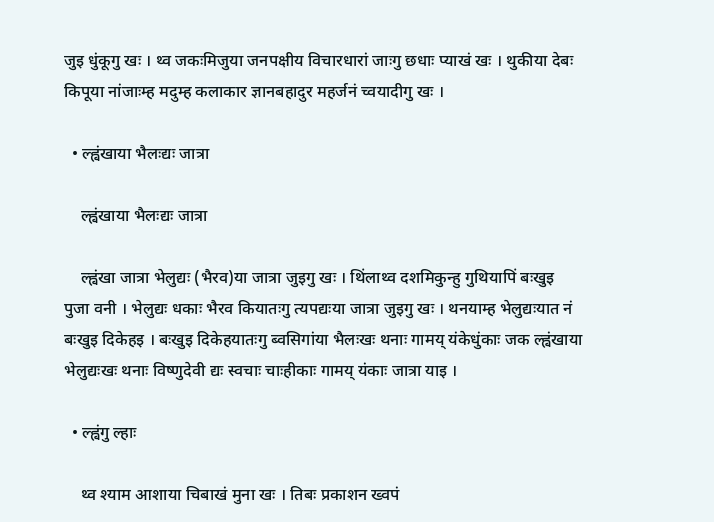जुइ धुंकूगु खः । थ्व जकःमिजुया जनपक्षीय विचारधारां जाःगु छधाः प्याखं खः । थुकीया देबः किपूया नांजाःम्ह मदुम्ह कलाकार ज्ञानबहादुर महर्जनं च्वयादीगु खः ।

  • ल्ह्वंखाया भैलःद्यः जात्रा

    ल्ह्वंखाया भैलःद्यः जात्रा

    ल्ह्वंखा जात्रा भेलुद्यः (भैरव)या जात्रा जुइगु खः । थिंलाथ्व दशमिकुन्हु गुथियापिं बःखुइ पुजा वनी । भेलुद्यः धकाः भैरव कियातःगु त्यपद्यःया जात्रा जुइगु खः । थनयाम्ह भेलुद्यःयात नं बःखुइ दिकेहइ । बःखुइ दिकेहयातःगु ब्वसिगांया भैलःखः थनाः गामय् यंकेधुंकाः जक ल्ह्वंखाया भेलुद्यःखः थनाः विष्णुदेवी द्यः स्वचाः चाःहीकाः गामय् यंकाः जात्रा याइ ।

  • ल्ह्वंगु ल्हाः

    थ्व श्याम आशाया चिबाखं मुना खः । तिबः प्रकाशन ख्वपं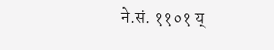ने.सं. ११०१ य्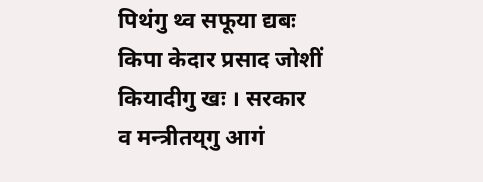पिथंगु थ्व सफूया द्यबः किपा केदार प्रसाद जोशीं कियादीगु खः । सरकार व मन्त्रीतय्‌गु आगं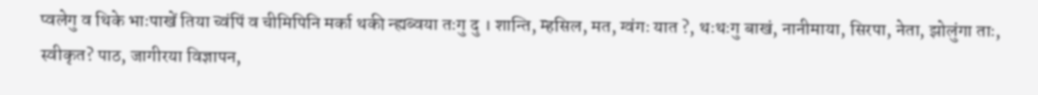प्वलेगु व थिके भाःपाखें तिया च्वंपिं व चीमिपिनि मर्का थकी न्ह्यब्वया तःगु दु । शान्ति, म्हसिल, मत, ग्वंगः यात ?, थःथःगु बाखं, नानीमाया, सिरपा, नेता, झोलुंगा ताः, स्वीकृत? पाठ, जागीरया विज्ञापन,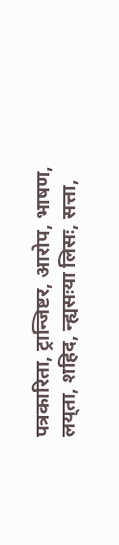पत्रकारिता, ट्रान्जिष्टर, आरोप, भाषण, लय्‌ता, शहिद, न्ह्यसःया लिसः, सत्ता,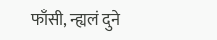फाँसी, न्ह्यलं दुने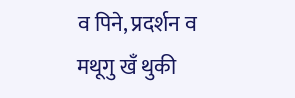व पिने, प्रदर्शन व मथूगु खँ थुकी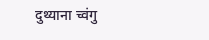दुथ्याना च्वंगु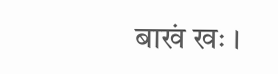बाखं खः ।